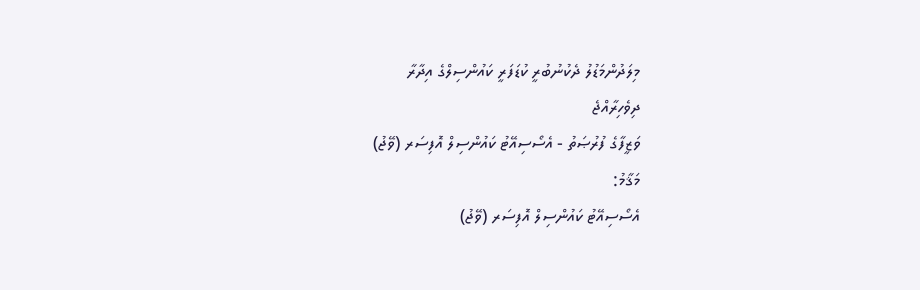މިލަދުންމަޑުލު ދެކުނުބުރީ ކުޑަފަރީ ކައުންސިލްގެ އިދާރާ
ދިވެހިރާއްޖެ
ވަޒީފާގެ ފުރުޞަތު - އެސޯސިއޭޓު ކައުންސިލް އޮފިސަރ (ވޭޖު)
މަޤާމު:
އެސޯސިއޭޓު ކައުންސިލް އޮފިސަރ (ވޭޖު)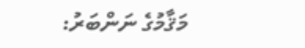މަޤާމުގެ ނަންބަރު: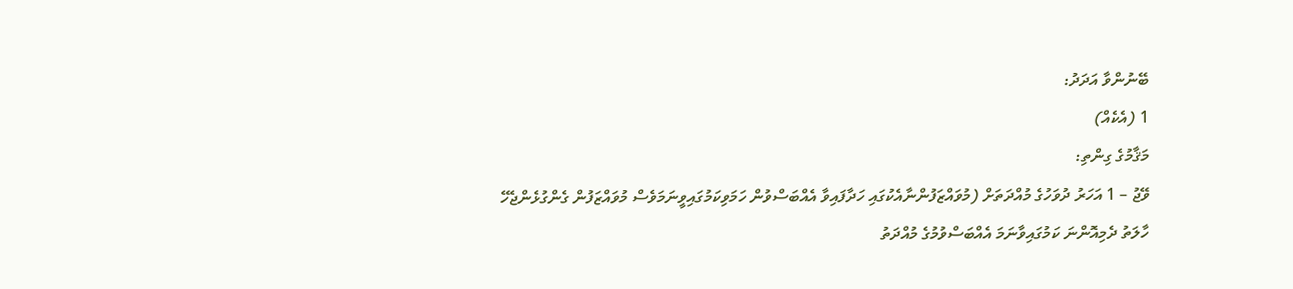ބޭނުންވާ އަދަދު:
1 (އެކެއް)
މަޤާމުގެ ގިންތި:
ވޭޖު – 1 އަހަރު ދުވަހުގެ މުއްދަތަށް (މުވައްޒަފުންނާއެކުގައި ހަދާފައިވާ އެއްބަސްވުން ހަމަވިކަމުގައިވީނަމަވެސް މުވައްޒަފުން ގެންގުޅެންޖެހޭ ހާލަތު ދެމިއޮންނަ ކަމުގައިވާނަމަ އެއްބަސްވުމުގެ މުއްދަތު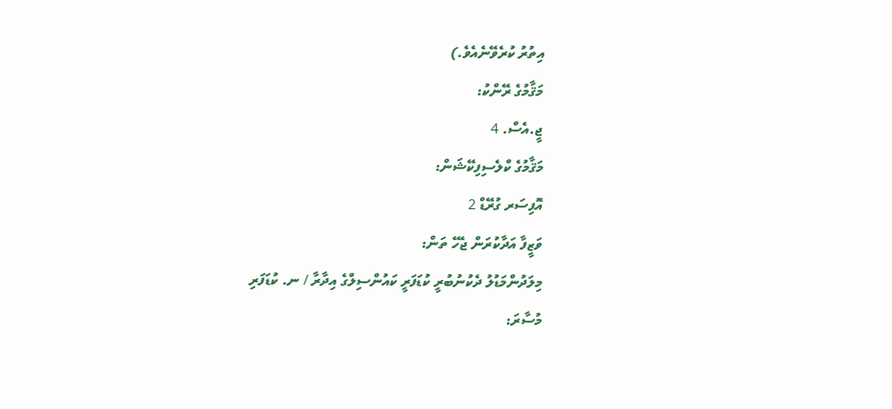އިތުރު ކުރެވޭނެއެވެ.)
މަޤާމުގެ ރޭންކު:
ޖީ.އެސް. 4
މަޤާމުގެ ކްލެސިފިކޭޝަން:
އޮފިސަރ ގުރޭޑް 2
ވަޒީފާ އަދާކުރަން ޖެހޭ ތަން:
މިލަދުންމަޑުލު ދެކުނުބުރީ ކުޑަފަރީ ކައުންސިލްގެ އިދާރާ / ނ. ކުޑަފަރި
މުސާރަ: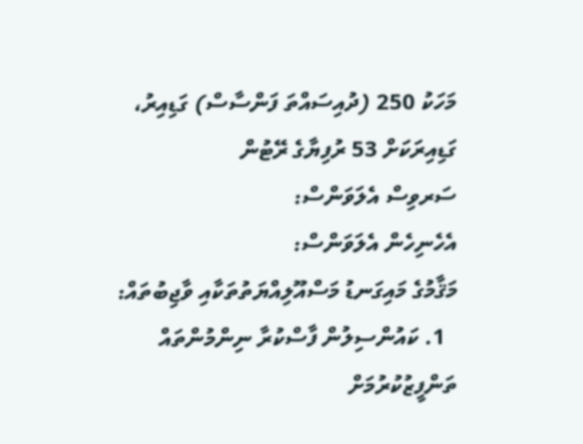މަހަކު 250 (ދުއިސައްތަ ފަންސާސް) ގަޑިއިރު، ގަޑިއިރަކަށް 53 ރުފިޔާގެ ރޭޓުން
ސަރވިސް އެލަވަންސް:
އެހެނިހެން އެލަވަންސް:
މަޤާމުގެ މައިގަނޑު މަސްއޫލިއްޔަތުތަކާއި ވާޖިބުތައް:
  1. ކައުންސިލުން ފާސްކުރާ ނިންމުންތައް ތަންފީޒުކުރުމަށް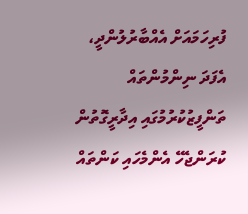ފުރިހަމައަށް އެއްބާރުލުންދީ، އެފަދަ ނިންމުންތައް ތަންފީޒުކުރުމުގައި އިދާރީގޮތުން ކުރަންޖެހޭ އެންމެހައި ކަންތައް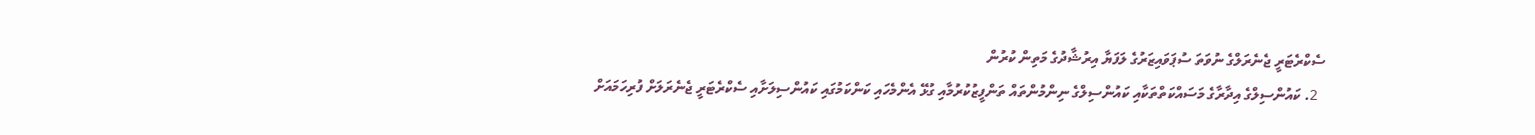ސެކްރެޓަރީ ޖެނެރަލްގެ ނުވަތަ ސުޕަވައިޒަރުގެ ލަފަޔާ އިރުޝާދުގެ މަތިން ކުރުން
  2. ކައުންސިލްގެ އިދާރާގެ މަސައްކަތްތަކާއި ކައުންސިލްގެ ނިންމުންތައް ތަންފީޒުކުރުމާއި ގުޅޭ އެންމެހައި ކަންކަމުގައި ކައުންސިލަށާއި ސެކްރެޓަރީ ޖެނެރަލަށް ފުރިހަމައަށް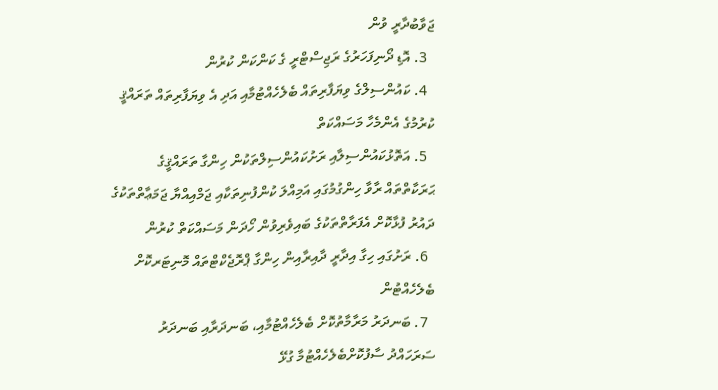ޖަވާބުދާރީ ވުން
  3. އޮޑި ދޯނިފަހަރުގެ ރަޖިސްޓްރީ ގެ ކަންކަން ކުރުން
  4. ކައުންސިލްގެ ވިޔަފާރިތައް ބެލެހެއްޓުމާއި އަދި އެ ވިޔަފާރިތައް ތަރައްޤީ ކުރުމުގެ އެންމެހާ މަސައްކަތް
  5. އަތޮޅުކައުންސިލާއި ރަށުކައުންސިލްތަކުން ހިންގާ ތަރައްޤީގެ ޙަރަކާތްތައް ރާވާ ހިންގުމުގައި އަމިއްލަ ކުންފުނިތަކާއި ޖަމްއިއްޔާ ޖަމަޢާތްތަކުގެ ދައުރު ފުޅާކޮށް އެފަރާތްތަކުގެ ބައިވެރިވުން ހޯދަން މަސައްކަތް ކުރުން
  6. ރަށުގައި ހިގާ އިދާރީ ދާއިރާއިން ހިންގާ ޕްރޮޖެކްޓްތައް މޮނިޓަރކޮށް ބެލެހެއްޓުން
  7. ބަނދަރު މަރާމާތުކޮށް ބެލެހެއްޓުމާއި، ބަނދަރާއި ބަނދަރު ސަރަހައްދު ސާފުކޮށްބެލެހެއްޓުމާ ގުޅޭ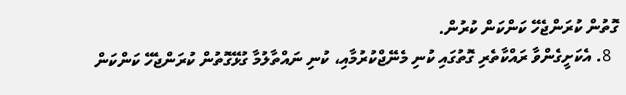ގޮތުން ކުރަންޖެހޭ ކަންކަން ކުރުން.
  8. އެކަށީގެންވާ ރައްކާތެރި ގޮތުގައި ކުނި މެނޭޖްކުރުމާއި، ކުނި ނައްތާލުމާ ގުޅޭގޮތުން ކުރަންޖެހޭ ކަންކަން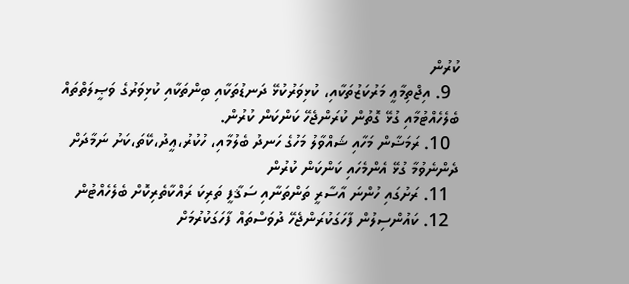ކުރުން
  9. އިޖްތިމާޢީ މަރުކަޒުތަކާއި، ކުޅިވަރުކުޅޭ ދަނޑުތަކާއި ބިންތަކާއި ކުޅިވަރުގެ ވަޞީލަތްތައް ބެލެހެއްޓުމާއި ގުޅޭ ގޮތުން ކުރަންޖެހޭ ކަންކަން ކުރުން.
  10. ރަމަޟާން މަހާއި ޝައްވާލު މަހުގެ ހަނދު ބެލުމާއި، ހުކުރު،ޢީދު،ކޭތަ،ކަށު ނަމާދަށް ދެންނެވުމާ ގުޅޭ އެންމެހައި ކަންކަން ކުރުން
  11. ރަށުގައި ހުންނަ އާސާރީ ތަންތަނާއި ސަޤާފީ ތަރިކަ ރައްކާތެރިކޮށް ބެލެހެއްޓުން
  12. ކައުންސިލުން ފާހަގަކުރަންޖެހޭ ދުވަސްތައް ފާހަގަކުރުމަށް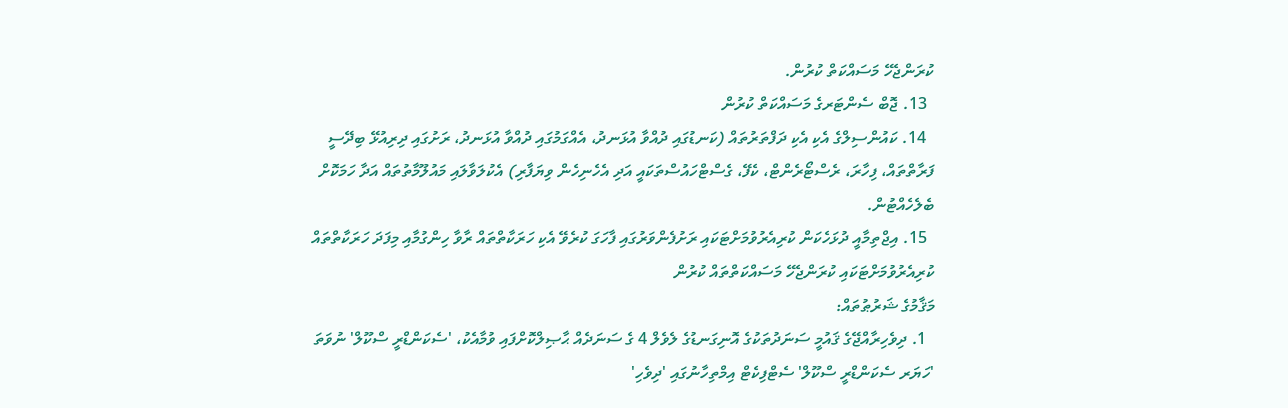ކުރަންޖެހޭ މަސައްކަތް ކުރުން.
  13. ޖޮބް ސެންޓަރގެ މަސައްކަތް ކުރުން
  14. ކައުންސިލްގެ އެކި އެކި ދަފްތަރުތައް (ކަނޑުގައި ދުއްވާ އުޅަނދު، އެއްގަމުގައި ދުއްވާ އުޅަނދު، ރަށުގައި ދިރިއުޅޭ ބިދޭސީ ފަރާތްތައް، ފިހާރަ، ރެސްޓޯރެންޓް، ކެފޭ، ގެސްޓްހައުސްތަކައީ އަދި އެހެނިހެން ވިޔަފާރި) އެކުލަވާލައި މައުލޫމާތުތައް އަދާ ހަމަކޮށް ބެލެހެއްޓުން.
  15. އިޖްތިމާއީ ދުޅަހެކަން ކުރިއެރުވުމަށްޓަކައި ރަށުފެންވަރުގައި ފާހަގަ ކުރެވޭ އެކި ހަރަކާތްތައް ރާވާ ހިންގުމާއި މިފަދަ ހަރަކާތްތައް ކުރިއެރުވުމަށްޓަކައި ކުރަންޖެހޭ މަސައްކަތްތައް ކުރުން
މަޤާމުގެ ޝަރުޠުތައް:
  1. ދިވެހިރާއްޖޭގެ ޤައުމީ ސަނަދުތަކުގެ އޮނިގަނޑުގެ ލެވެލް 4 ގެ ސަނަދެއް ޙާޞިލްކޮށްފައި ވުމާއެކު، 'ސެކަންޑްރީ ސްކޫލް' ނުވަތަ 'ހަޔަރ ސެކަންޑްރީ ސްކޫލް' ސެޓްފިކެޓް އިމްތިހާނުގައި 'ދިވެހި'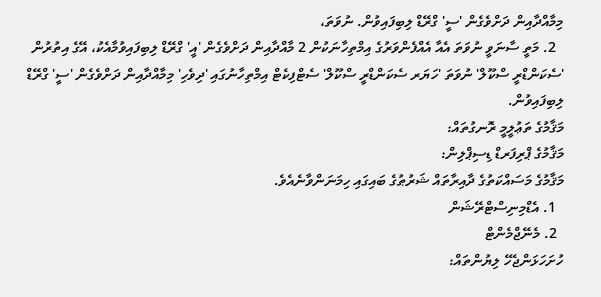މިމާއްދާއިން ދަށްވެގެން 'ސީ' ގްރޭޑް ލިބިފައިވުން. ނުވަތަ،
  2. މަތީ ސާނަވީ ނުވަތަ އެއާ އެއްފެންވަރުގެ އިމްތިހާނަކުން 2 މާއްދާއިން ދަށްވެގެން 'އީ' ގްރޭޑް ލިބިފައިވުމާއެކު، އޭގެ އިތުރުން 'ސެކަންޑްރީ ސްކޫލް' ނުވަތަ 'ހަޔަރ ސެކަންޑްރީ ސްކޫލް' ސެޓްފިކެޓް އިމްތިހާނުގައި 'ދިވެހި' މިމާއްދާއިން ދަށްވެގެން 'ސީ' ގްރޭޑް ލިބިފައިވުން.
މަޤާމުގެ ތަޢުލީމީ ރޮނގުތައް:
މަޤާމުގެ ޕްރިފަރޑް ޑިސިޕްލިން:
މަޤާމުގެ މަސައްކަތުގެ ދާއިރާތައް ޝަރުޠުގެ ބައިގައި ހިމަނަންވާނެއެވެ.
  1. އެޑްމިނިސްޓްރޭޝަން
  2. މެނޭޖްމެންޓް
ހުށަހަޅަންޖެހޭ ލިޔުންތައް: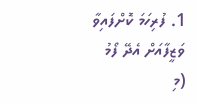1. ފުރިހަމަ ކޮށްފައިވާ ވަޒީފާއަށް އެދޭ ފޯމު (މި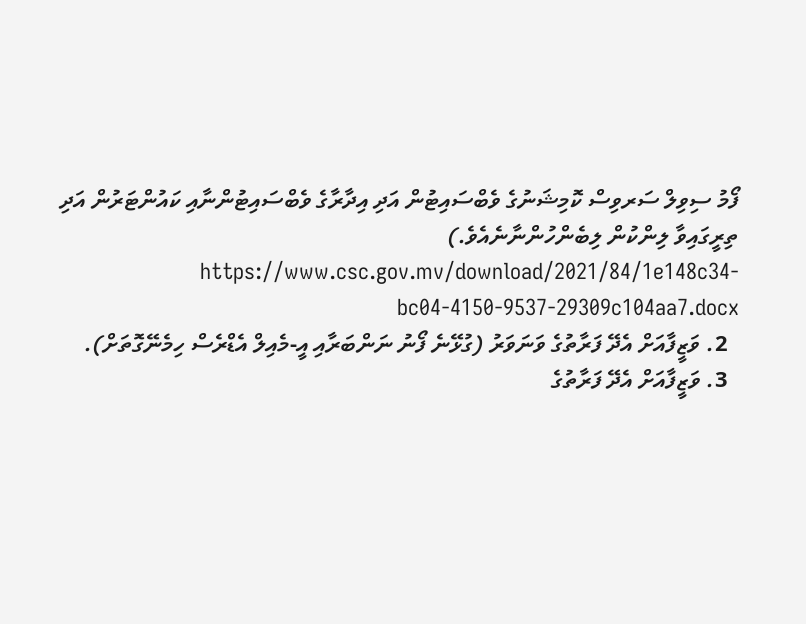ފޯމު ސިވިލް ސަރވިސް ކޮމިޝަނުގެ ވެބްސައިޓުން އަދި އިދާރާގެ ވެބްސައިޓުންނާއި ކައުންޓަރުން އަދި ތިރީގައިވާ ލިންކުން ލިބެންހުންނާނެއެވެ.)  https://www.csc.gov.mv/download/2021/84/1e148c34-bc04-4150-9537-29309c104aa7.docx
  2. ވަޒީފާއަށް އެދޭ ފަރާތުގެ ވަނަވަރު (ގުޅޭނެ ފޯނު ނަންބަރާއި އީ-މެއިލް އެޑްރެސް ހިމެނޭގޮތަށް).
  3. ވަޒީފާއަށް އެދޭ ފަރާތުގެ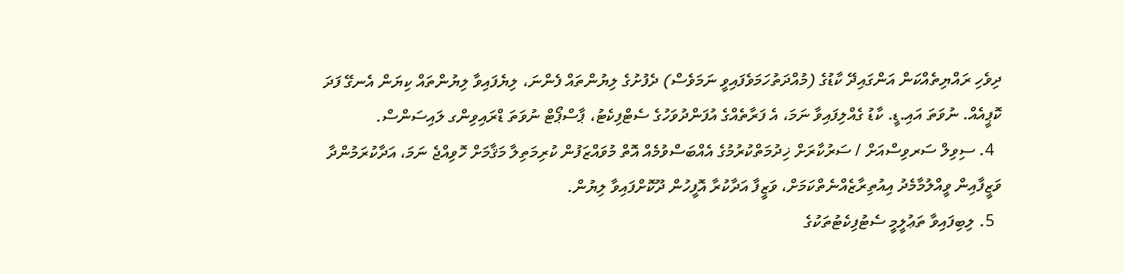ދިވެހި ރައްޔިތެއްކަން އަންގައިދޭ ކާޑުގެ (މުއްދަތުހަމަވެފައިވީ ނަމަވެސް) ދެފުށުގެ ލިޔުންތައް ފެންނަ، ލިޔެފައިވާ ލިޔުންތައް ކިޔަން އެނގޭ ފަދަ ކޮޕީއެއް. ނުވަތަ އައި.ޑީ. ކާޑު ގެއްލިފައިވާ ނަމަ، އެ ފަރާތެއްގެ އުފަންދުވަހުގެ ސެޓްފިކެޓު، ޕާސްޕޯޓް ނުވަތަ ޑްރައިވިންގ ލައިސަންސް.
  4. ސިވިލް ސަރވިސްއަށް / ސަރުކާރަށް ޚިދުމަތްކުރުމުގެ އެއްބަސްވުމެއް އޮތް މުވައްޒަފުން ކުރިމަތިލާ މަޤާމަށް ހޮވިއްޖެ ނަމަ، އަދާކުރަމުންދާ ވަޒީފާއިން ވީއްލުމާމެދު އިއުތިރާޒެއްނެތްކަމަށް، ވަޒީފާ އަދާކުރާ އޮފީހުން ދޫކޮށްފައިވާ ލިޔުން.
  5. ލިބިފައިވާ ތަޢުލީމީ ސެޓުފިކެޓުތަކުގެ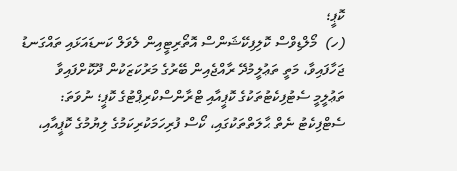ކޮޕީ؛
(ހ)  މޯލްޑިވްސް ކޮލިފިކޭޝަންސް އޮތޯރިޓީއިން ލެވަލް ކަނޑައަޅައި ތައްގަނޑު ޖަހާފައިވާ، މަތީ ތަޢުލީމުދޭ ރާއްޖެއިން ބޭރުގެ މަރުކަޒަކުން ދޫކޮށްފައިވާ ތަޢުލީމީ ސެޓުފިކެޓުތަކުގެ ކޮޕީއާއި ޓްރާންސްކްރިޕްޓުގެ ކޮޕީ؛ ނުވަތަ: ސެޓްފިކެޓު ނެތް ޙާލަތްތަކުގައި، ކޯސް ފުރިހަމަކުރިކަމުގެ ލިޔުމުގެ ކޮޕީއާއި،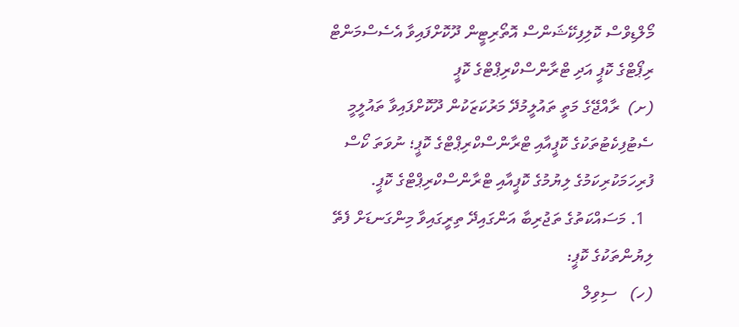މޯލްޑިވްސް ކޮލިފިކޭޝަންސް އޮތޯރިޓީން ދޫކޮށްފައިވާ އެސެސްމަންޓް ރިޕޯޓްގެ ކޮޕީ އަދި ޓްރާންސްކްރިޕްޓްގެ ކޮޕީ
(ށ)  ރާއްޖޭގެ މަތީ ތައުލީމުދޭ މަރުކަޒަކުން ދޫކޮށްފައިވާ ތައުލީމީ ސެޓުފިކެޓުތަކުގެ ކޮޕީއާއި ޓްރާންސްކްރިޕްޓްގެ ކޮޕީ؛ ނުވަތަ ކޯސް ފުރިހަމަކުރިކަމުގެ ލިޔުމުގެ ކޮޕީއާއި ޓްރާންސްކްރިޕްޓްގެ ކޮޕީ.
  1. މަސައްކަތުގެ ތަޖުރިބާ އަންގައިދޭ ތިރީގައިވާ މިންގަނޑަށް ފެތޭ ލިޔުންތަކުގެ ކޮޕީ:
(ހ)   ސިވިލް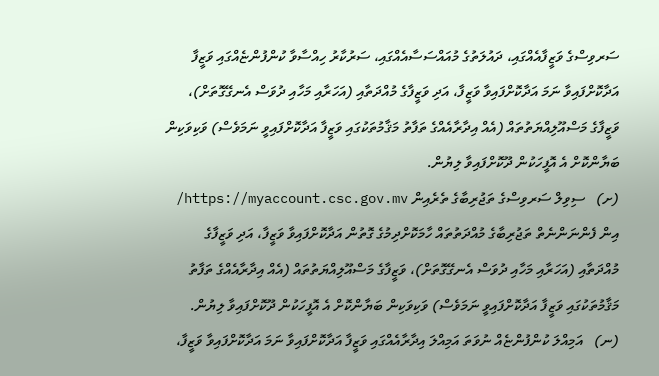ސަރވިސްގެ ވަޒީފާއެއްގައި، ދައުލަތުގެ މުއައްސަސާއެއްގައި، ސަރުކާރު ހިއްސާވާ ކުންފުންޏެއްގައި ވަޒީފާ އަދާކޮށްފައިވާ ނަމަ އަދާކޮށްފައިވާ ވަޒީފާ، އަދި ވަޒީފާގެ މުއްދަތާއި (އަހަރާއި މަހާއި ދުވަސް އެނގޭގޮތަށް)، ވަޒީފާގެ މަސްއޫލިއްޔަތުތައް (އެއް އިދާރާއެއްގެ ތަފާތު މަޤާމުތަކުގައި ވަޒީފާ އަދާކޮށްފައިވީ ނަމަވެސް) ވަކިވަކިން ބަޔާންކޮށް އެ އޮފީހަކުން ދޫކޮށްފައިވާ ލިޔުން.
(ށ)   ސިވިލް ސަރވިސްގެ ތަޖުރިބާގެ ތެރެއިން https://myaccount.csc.gov.mv/ އިން ފެންނަންނެތް ތަޖުރިބާގެ މުއްދަތުތައް ހާމަކޮށްދިމުގެ ގޮތުން އަދާކޮށްފައިވާ ވަޒީފާ، އަދި ވަޒީފާގެ މުއްދަތާއި (އަހަރާއި މަހާއި ދުވަސް އެނގޭގޮތަށް)، ވަޒީފާގެ މަސްއޫލިއްޔަތުތައް (އެއް އިދާރާއެއްގެ ތަފާތު މަޤާމުތަކުގައި ވަޒީފާ އަދާކޮށްފައިވީ ނަމަވެސް) ވަކިވަކިން ބަޔާންކޮށް އެ އޮފީހަކުން ދޫކޮށްފައިވާ ލިޔުން.
(ނ)   އަމިއްލަ ކުންފުންޏެއް ނުވަތަ އަމިއްލަ އިދާރާއެއްގައި ވަޒީފާ އަދާކޮށްފައިވާ ނަމަ އަދާކޮށްފައިވާ ވަޒީފާ،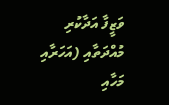ވަޒީފާ އަދާކުރި މުއްދަތާއި (އަހަރާއި މަހާއި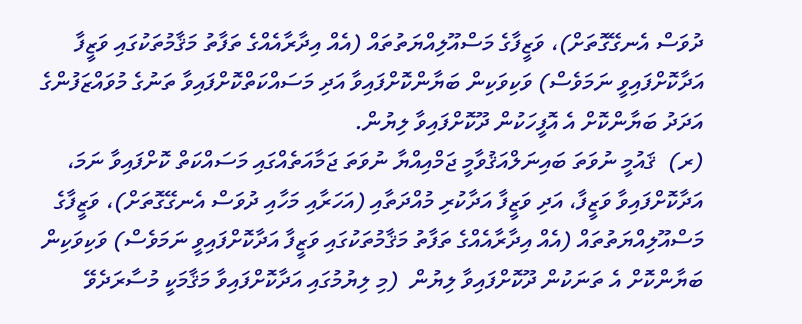ދުވަސް އެނގޭގޮތަށް)، ވަޒީފާގެ މަސްއޫލިއްޔަތުތައް (އެއް އިދާރާއެއްގެ ތަފާތު މަޤާމުތަކުގައި ވަޒީފާ އަދާކޮށްފައިވީ ނަމަވެސް) ވަކިވަކިން ބަޔާންކޮށްފައިވާ އަދި މަސައްކަތްކޮށްފައިވާ ތަނުގެ މުވައްޒަފުންގެ އަދަދު ބަޔާންކޮށް އެ އޮފީހަކުން ދޫކޮށްފައިވާ ލިޔުން.
(ރ)  ޤައުމީ ނުވަތަ ބައިނަލްއަޤުވާމީ ޖަމްއިއްޔާ ނުވަތަ ޖަމާއަތެއްގައި މަސައްކަތް ކޮށްފައިވާ ނަމަ، އަދާކޮށްފައިވާ ވަޒީފާ، އަދި ވަޒީފާ އަދާކުރި މުއްދަތާއި (އަހަރާއި މަހާއި ދުވަސް އެނގޭގޮތަށް)، ވަޒީފާގެ މަސްއޫލިއްޔަތުތައް (އެއް އިދާރާއެއްގެ ތަފާތު މަޤާމުތަކުގައި ވަޒީފާ އަދާކޮށްފައިވީ ނަމަވެސް) ވަކިވަކިން ބަޔާންކޮށް އެ ތަނަކުން ދޫކޮށްފައިވާ ލިޔުން  (މި ލިޔުމުގައި އަދާކޮށްފައިވާ މަޤާމަކީ މުސާރަދެވޭ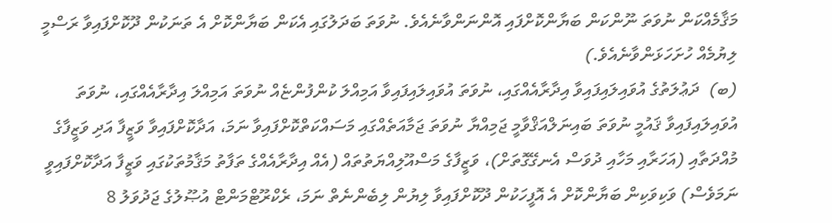މަޤާމެއްކަން ނުވަތަ ނޫންކަން ބަޔާންކޮށްފައި އޮންނަންވާނެއެވެ. ނުވަތަ ބަދަލުގައި އެކަން ބަޔާންކޮށް އެ ތަނަކުން ދޫކޮށްފައިވާ ރަސްމީ ލިޔުމެއް ހުށަހަޅަންވާނެއެވެ.)
(ބ)  ދަޢުލަތުގެ އުވައިލައިފައިވާ އިދާރާއެއްގައި، ނުވަތަ އުވައިލައިފައިވާ އަމިއްލަ ކުންފުންޏެއް ނުވަތަ އަމިއްލަ އިދާރާއެއްގައި، ނުވަތަ އުވައިލައިފައިވާ ޤައުމީ ނުވަތަ ބައިނަލްއަޤްވާމީ ޖަމިއްޔާ ނުވަތަ ޖަމާއަތެއްގައި މަސައްކަތްކޮށްފައިވާ ނަމަ، އަދާކޮށްފައިވާ ވަޒީފާ އަދި ވަޒީފާގެ މުއްދަތާއި (އަހަރާއި މަހާއި ދުވަސް އެނގޭގޮތަށް)، ވަޒީފާގެ މަސްއޫލިއްޔަތުތައް (އެއް އިދާރާއެއްގެ ތަފާތު މަޤާމުތަކުގައި ވަޒީފާ އަދާކޮށްފައިވީ ނަމަވެސް) ވަކިވަކިން ބަޔާންކޮށް އެ އޮފީހަކުން ދޫކޮށްފައިވާ ލިޔުން ލިބެންނެތް ނަމަ، ރެކްރޫޓްމަންޓް އުޞޫލުގެ ޖަދުވަލު 8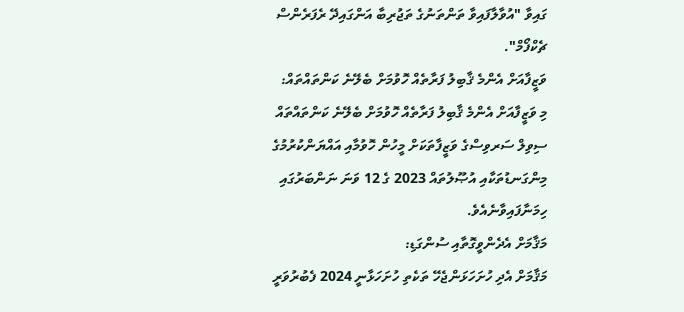ގައިވާ "އުވާލާފައިވާ ތަންތަނުގެ ތަޖުރިބާ އަންގައިދޭ ރެފަރެންސް ޗެކްފޯމް".
ވަޒީފާއަށް އެންމެ ޤާބިލު ފަރާތެއް ހޮވުމަށް ބެލޭނެ ކަންތައްތައް:
މި ވަޒީފާއަށް އެންމެ ޤާބިލު ފަރާތެއް ހޮވުމަށް ބެލޭނެ ކަންތައްތައް ސިވިލް ސަރވިސްގެ ވަޒީފާތަކަށް މީހުން ހޮވުމާއި އައްޔަންކުރުމުގެ މިންގަނޑުތަކާއި އުޞޫލުތައް 2023 ގެ 12 ވަނަ ނަންބަރުގައި ހިމަނާފައިވާނެއެވެ.
މަޤާމަށް އެދެންވީގޮތާއި ސުންގަޑި:
މަޤާމަށް އެދި ހުށަހަޅަންޖެހޭ ތަކެތި ހުށަހަޅާނީ 2024 ފެބުރުވަރީ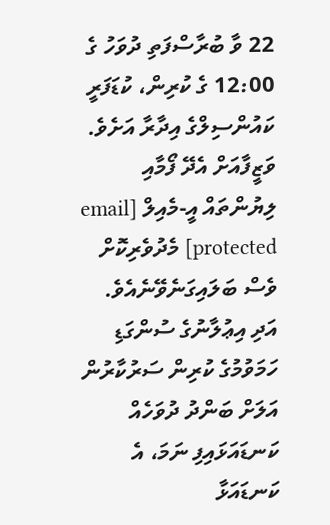22 ވާ ބުރާސްފަތި ދުވަހު ގެ 12:00 ގެ ކުރިން، ކުޑަފަރީ ކައުންސިލްގެ އިދާރާ އަށެވެ. ވަޒީފާއަށް އެދޭ ފޯމާއި ލިޔުންތައް އީ-މެއިލް [email protected] މެދުވެރިކޮށް ވެސް ބަލައިގަނެވޭނެއެވެ.
އަދި އިޢުލާނުގެ ސުންގަޑި ހަމަވުމުގެ ކުރިން ސަރުކާރުން އަލަށް ބަންދު ދުވަހެއް ކަނޑައަޅައިފި ނަމަ، އެ ކަނޑައަޅާ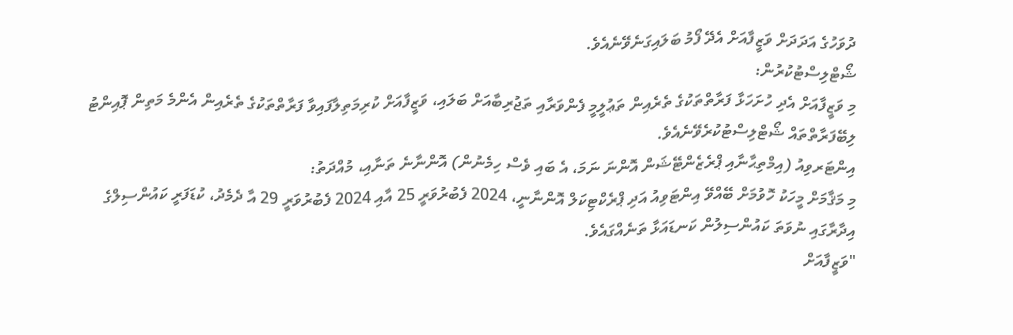ދުވަހުގެ އަދަދަށް ވަޒީފާއަށް އެދޭ ފޯމު ބަލައިގަނެވޭނެއެވެ.
ޝޯޓްލިސްޓުކުރުން:
މި ވަޒީފާއަށް އެދި ހުށަހަޅާ ފަރާތްތަކުގެ ތެރެއިން ތަޢުލީމީ ފެންވަރާއި ތަޖުރިބާއަށް ބަލައި، ވަޒީފާއަށް ކުރިމަތިލާފައިވާ ފަރާތްތަކުގެ ތެރެއިން އެންމެ މަތިން ޕޮއިންޓު ލިބޭފަރާތްތައް ޝޯޓްލިސްޓުކުރެވޭނެއެވެ.
އިންޓަރވިއު (އިމްތިޙާނާއި ޕްރެޒެންޓޭޝަން އޮންނަ ނަމަ، އެ ބައި ވެސް ހިމެނުން) އޮންނާނެ ތަނާއި، މުއްދަތު:
މި މަޤާމަށް މީހަކު ހޮވުމަށް ބޭއްވޭ އިންޓަވިއު އަދި ޕްރެކްޓިކަލް އޮންނާނީ، 2024 ފެބުރުވަރީ 25 އާއި 2024 ފެބުރުވަރީ 29 އާ ދެމެދު، ކުޑަފަރީ ކައުންސިލްގެ އިދާރާގައި ނުވަތަ ކައުންސިލުން ކަނޑައަޅާ ތަނެއްގައެވެ.
"ވަޒީފާއަށް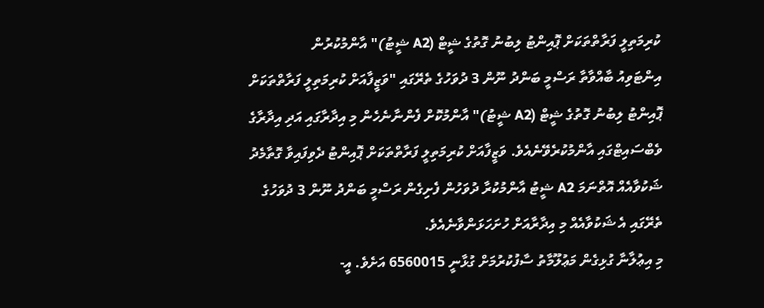ކުރިމަތިލީ ފަރާތްތަކަށް ޕޮއިންޓު ލިބުނު ގޮތުގެ ޝީޓް (A2 ޝީޓު)" އާންމުކުރުން
އިންޓަވިއު ބާއްވާތާ ރަސްމީ ބަންދު ނޫން 3 ދުވަހުގެ ތެރޭގައި "ވަޒީފާއަށް ކުރިމަތިލީ ފަރާތްތަކަށް ޕޮއިންޓު ލިބުނު ގޮތުގެ ޝީޓް (A2 ޝީޓު)" އާންމުކޮށް ފެންނާނެހެން މި އިދާރާގައި އަދި އިދާރާގެ ވެބްސައިޓްގައި އާންމުކުރެވޭނެއެވެ. ވަޒީފާއަށް ކުރިމަތިލީ ފަރާތްތަކަށް ޕޮއިންޓު ދެވިފައިވާ ގޮތާމެދު ޝަކުވާއެއް އޮތްނަމަ A2 ޝީޓު އާންމުކުރާ ދުވަހުން ފެށިގެން ރަސްމީ ބަންދު ނޫން 3 ދުވަހުގެ ތެރޭގައި އެ ޝަކުވާއެއް މި އިދާރާއަށް ހުށަހަޅަންވާނެއެވެ.
މި އިޢުލާނާ ގުޅިގެން މަޢުލޫމާތު ސާފުކުރުމަށް ގުޅާނީ 6560015 އަށެވެ. އީ-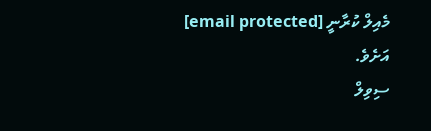މެއިލް ކުރާނީ [email protected] އަށެވެ.
ސިވިލް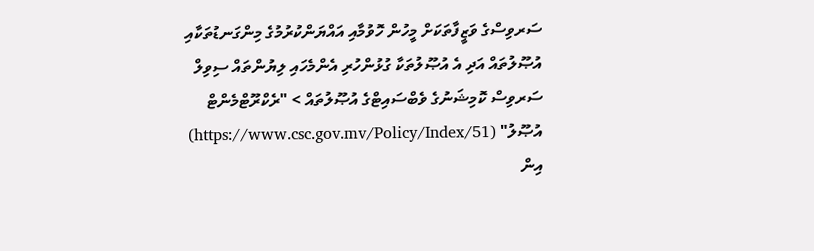ސަރވިސްގެ ވަޒީފާތަކަށް މީހުން ހޮވުމާއި އައްޔަންކުރުމުގެ މިންގަނޑުތަކާއި އުޞޫލުތައް އަދި އެ އުޞޫލުތަކާ ގުޅުންހުރި އެންމެހައި ލިޔުންތައް ސިވިލް ސަރވިސް ކޮމިޝަނުގެ ވެބްސައިޓްގެ އުޞޫލުތައް > "ރެކްރޫޓްމެންޓް އުޞޫލު" (https://www.csc.gov.mv/Policy/Index/51) އިން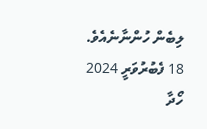ލިބެން ހުންނާނެއެވެ.
18 ފެބުރުވަރީ 2024
ހޯދާ